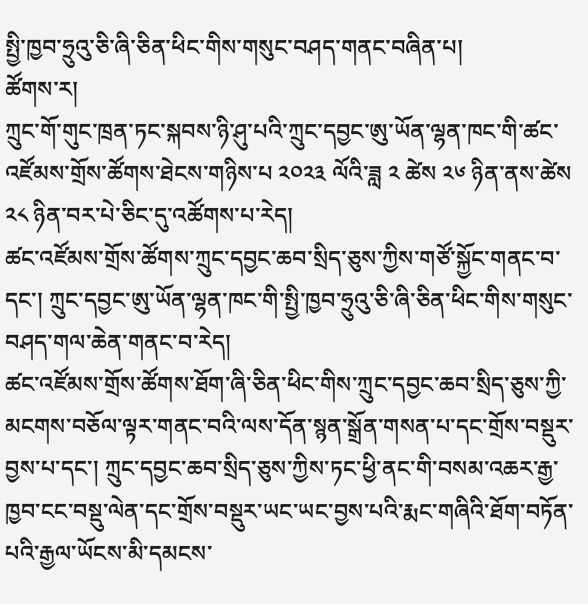སྤྱི་ཁྱབ་ཧྲུའུ་ཅི་ཞི་ཅིན་ཕིང་གིས་གསུང་བཤད་གནང་བཞིན་པ།
ཚོགས་ར།
ཀྲུང་གོ་གུང་ཁྲན་ཏང་སྐབས་ཉི་ཤུ་པའི་ཀྲུང་དབྱང་ཨུ་ཡོན་ལྷན་ཁང་གི་ཚང་འཛོམས་གྲོས་ཚོགས་ཐེངས་གཉིས་པ ༢༠༢༣ ལོའི་ཟླ ༢ ཚེས ༢༦ ཉིན་ནས་ཚེས ༢༨ ཉིན་བར་པེ་ཅིང་དུ་འཚོགས་པ་རེད།
ཚང་འཛོམས་གྲོས་ཚོགས་ཀྲུང་དབྱང་ཆབ་སྲིད་ཅུས་ཀྱིས་གཙོ་སྐྱོང་གནང་བ་དང་། ཀྲུང་དབྱང་ཨུ་ཡོན་ལྷན་ཁང་གི་སྤྱི་ཁྱབ་ཧྲུའུ་ཅི་ཞི་ཅིན་ཕིང་གིས་གསུང་བཤད་གལ་ཆེན་གནང་བ་རེད།
ཚང་འཛོམས་གྲོས་ཚོགས་ཐོག་ཞི་ཅིན་ཕིང་གིས་ཀྲུང་དབྱང་ཆབ་སྲིད་ཅུས་ཀྱི་མངགས་བཅོལ་ལྟར་གནང་བའི་ལས་དོན་སྙན་སྒྲོན་གསན་པ་དང་གྲོས་བསྡུར་བྱས་པ་དང་། ཀྲུང་དབྱང་ཆབ་སྲིད་ཅུས་ཀྱིས་ཏང་ཕྱི་ནང་གི་བསམ་འཆར་རྒྱ་ཁྱབ་ངང་བསྡུ་ལེན་དང་གྲོས་བསྡུར་ཡང་ཡང་བྱས་པའི་རྨང་གཞིའི་ཐོག་བཏོན་པའི་རྒྱལ་ཡོངས་མི་དམངས་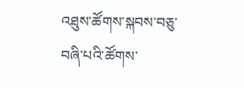འཐུས་ཚོགས་སྐབས་བཅུ་བཞི་པའི་ཚོགས་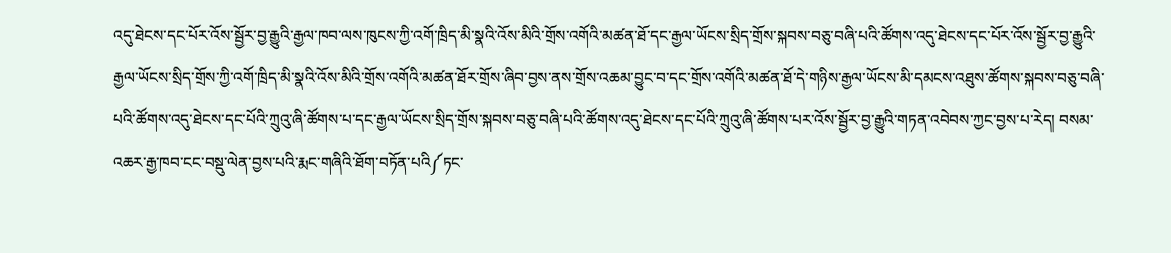འདུ་ཐེངས་དང་པོར་འོས་སྦྱོར་བྱ་རྒྱུའི་རྒྱལ་ཁབ་ལས་ཁུངས་ཀྱི་འགོ་ཁྲིད་མི་སྣའི་འོས་མིའི་གྲོས་འགོའི་མཚན་ཐོ་དང་རྒྱལ་ཡོངས་སྲིད་གྲོས་སྐབས་བཅུ་བཞི་པའི་ཚོགས་འདུ་ཐེངས་དང་པོར་འོས་སྦྱོར་བྱ་རྒྱུའི་རྒྱལ་ཡོངས་སྲིད་གྲོས་ཀྱི་འགོ་ཁྲིད་མི་སྣའི་འོས་མིའི་གྲོས་འགོའི་མཚན་ཐོར་གྲོས་ཞིབ་བྱས་ནས་གྲོས་འཆམ་བྱུང་བ་དང་གྲོས་འགོའི་མཚན་ཐོ་དེ་གཉིས་རྒྱལ་ཡོངས་མི་དམངས་འཐུས་ཚོགས་སྐབས་བཅུ་བཞི་པའི་ཚོགས་འདུ་ཐེངས་དང་པོའི་ཀྲུའུ་ཞི་ཚོགས་པ་དང་རྒྱལ་ཡོངས་སྲིད་གྲོས་སྐབས་བཅུ་བཞི་པའི་ཚོགས་འདུ་ཐེངས་དང་པོའི་ཀྲུའུ་ཞི་ཚོགས་པར་འོས་སྦྱོར་བྱ་རྒྱུའི་གཏན་འབེབས་ཀྱང་བྱས་པ་རེད། བསམ་འཆར་རྒྱ་ཁབ་ངང་བསྡུ་ལེན་བྱས་པའི་རྨང་གཞིའི་ཐོག་བཏོན་པའི༼ཏང་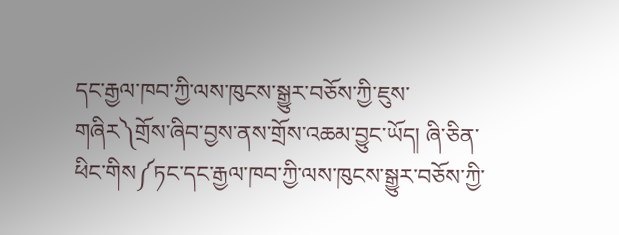དང་རྒྱལ་ཁབ་ཀྱི་ལས་ཁུངས་སྒྱུར་བཅོས་ཀྱི་ཇུས་གཞིར༽གྲོས་ཞིབ་བྱས་ནས་གྲོས་འཆམ་བྱུང་ཡོད། ཞི་ཅིན་ཕིང་གིས༼ཏང་དང་རྒྱལ་ཁབ་ཀྱི་ལས་ཁུངས་སྒྱུར་བཅོས་ཀྱི་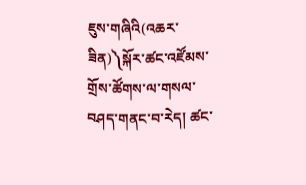ཇུས་གཞིའི(འཆར་ཟིན)༽སྐོར་ཚང་འཛོམས་གྲོས་ཚོགས་ལ་གསལ་བཤད་གནང་བ་རེད། ཚང་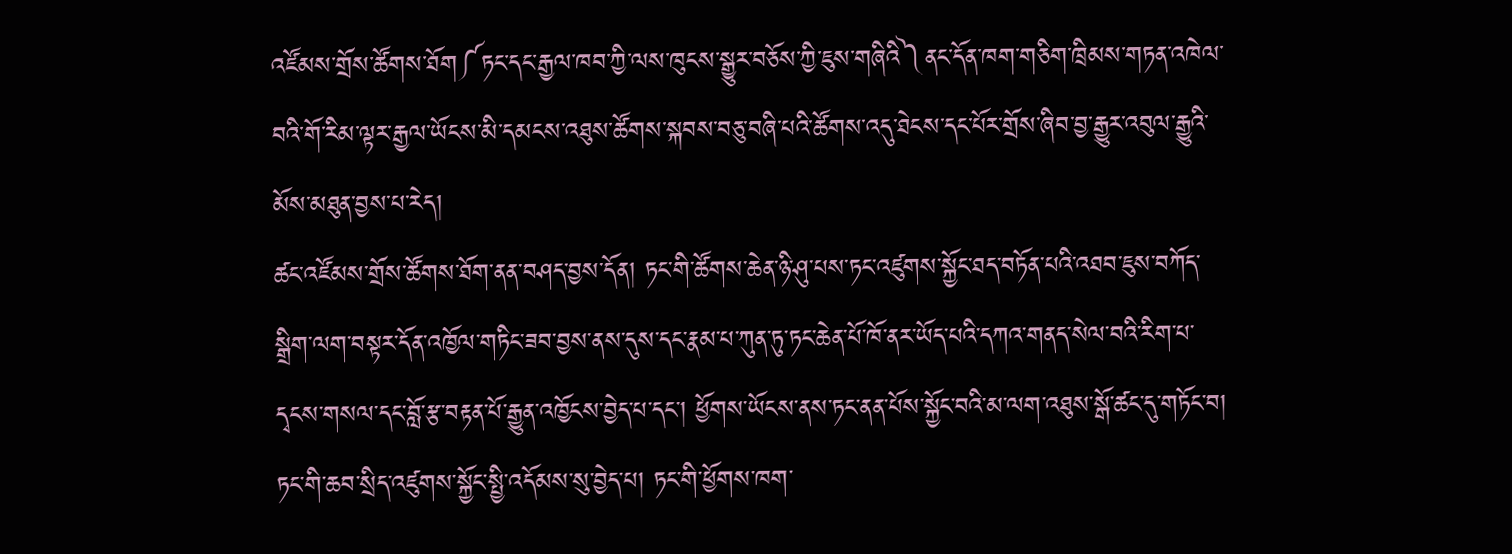འཛོམས་གྲོས་ཚོགས་ཐོག༼ཏང་དང་རྒྱལ་ཁབ་ཀྱི་ལས་ཁུངས་སྒྱུར་བཅོས་ཀྱི་ཇུས་གཞིའི༽ནང་དོན་ཁག་གཅིག་ཁྲིམས་གཏན་འཁེལ་བའི་གོ་རིམ་ལྟར་རྒྱལ་ཡོངས་མི་དམངས་འཐུས་ཚོགས་སྐབས་བཅུ་བཞི་པའི་ཚོགས་འདུ་ཐེངས་དང་པོར་གྲོས་ཞིབ་བྱ་རྒྱུར་འབུལ་རྒྱུའི་མོས་མཐུན་བྱས་པ་རེད།
ཚང་འཛོམས་གྲོས་ཚོགས་ཐོག་ནན་བཤད་བྱས་དོན། ཏང་གི་ཚོགས་ཆེན་ཉི་ཤུ་པས་ཏང་འཛུགས་སྐྱོང་ཐད་བཏོན་པའི་འཐབ་ཇུས་བཀོད་སྒྲིག་ལག་བསྟར་དོན་འཁྱོལ་གཏིང་ཟབ་བྱས་ནས་དུས་དང་རྣམ་པ་ཀུན་ཏུ་ཏང་ཆེན་པོ་ཁོ་ནར་ཡོད་པའི་དཀའ་གནད་སེལ་བའི་རིག་པ་དྭངས་གསལ་དང་བློ་རྩ་བརྟན་པོ་རྒྱུན་འཁྱོངས་བྱེད་པ་དང་། ཕྱོགས་ཡོངས་ནས་ཏང་ནན་པོས་སྐྱོང་བའི་མ་ལག་འཐུས་སྒོ་ཚང་དུ་གཏོང་བ། ཏང་གི་ཆབ་སྲིད་འཛུགས་སྐྱོང་སྤྱི་འདོམས་སུ་བྱེད་པ། ཏང་གི་ཕྱོགས་ཁག་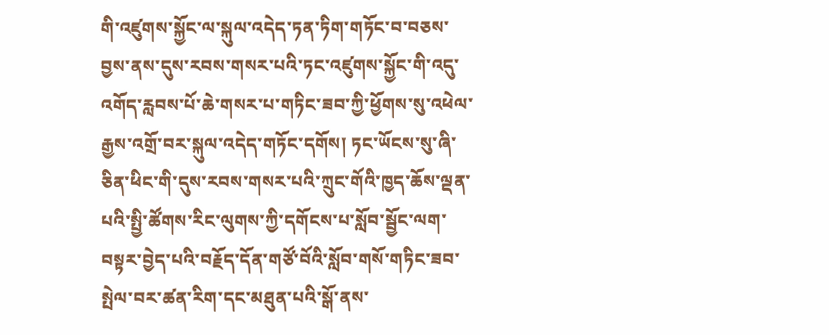གི་འཛུགས་སྐྱོང་ལ་སྐུལ་འདེད་ཏན་ཏིག་གཏོང་བ་བཅས་བྱས་ནས་དུས་རབས་གསར་པའི་ཏང་འཛུགས་སྐྱོང་གི་འདུ་འགོད་རླབས་པོ་ཆེ་གསར་པ་གཏིང་ཟབ་ཀྱི་ཕྱོགས་སུ་འཕེལ་རྒྱས་འགྲོ་བར་སྐུལ་འདེད་གཏོང་དགོས། ཏང་ཡོངས་སུ་ཞི་ཅིན་ཕིང་གི་དུས་རབས་གསར་པའི་ཀྲུང་གོའི་ཁྱད་ཆོས་ལྡན་པའི་སྤྱི་ཚོགས་རིང་ལུགས་ཀྱི་དགོངས་པ་སློབ་སྦྱོང་ལག་བསྟར་བྱེད་པའི་བརྗོད་དོན་གཙོ་བོའི་སློབ་གསོ་གཏིང་ཟབ་སྤེལ་བར་ཚན་རིག་དང་མཐུན་པའི་སྒོ་ནས་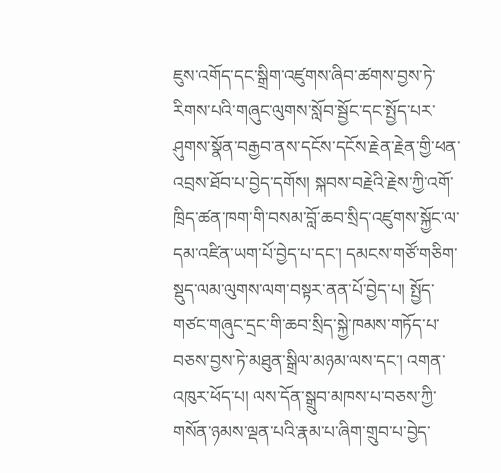ཇུས་འགོད་དང་སྒྲིག་འཛུགས་ཞིབ་ཚགས་བྱས་ཏེ་རིགས་པའི་གཞུང་ལུགས་སློབ་སྦྱོང་དང་སྤྱོད་པར་ཤུགས་སྣོན་བརྒྱབ་ནས་དངོས་དངོས་རྗེན་རྗེན་གྱི་ཕན་འབྲས་ཐོབ་པ་བྱེད་དགོས། སྐབས་བརྗེའི་རྗེས་ཀྱི་འགོ་ཁྲིད་ཚན་ཁག་གི་བསམ་བློ་ཆབ་སྲིད་འཛུགས་སྐྱོང་ལ་དམ་འཛིན་ཡག་པོ་བྱེད་པ་དང་། དམངས་གཙོ་གཅིག་སྡུད་ལམ་ལུགས་ལག་བསྟར་ནན་པོ་བྱེད་པ། སྤྱོད་གཙང་གཞུང་དྲང་གི་ཆབ་སྲིད་སྐྱེ་ཁམས་གཏོད་པ་བཅས་བྱས་ཏེ་མཐུན་སྒྲིལ་མཉམ་ལས་དང་། འགན་འཁུར་ཕོད་པ། ལས་དོན་སྒྲུབ་མཁས་པ་བཅས་ཀྱི་གསོན་ཉམས་ལྡན་པའི་རྣམ་པ་ཞིག་གྲུབ་པ་བྱེད་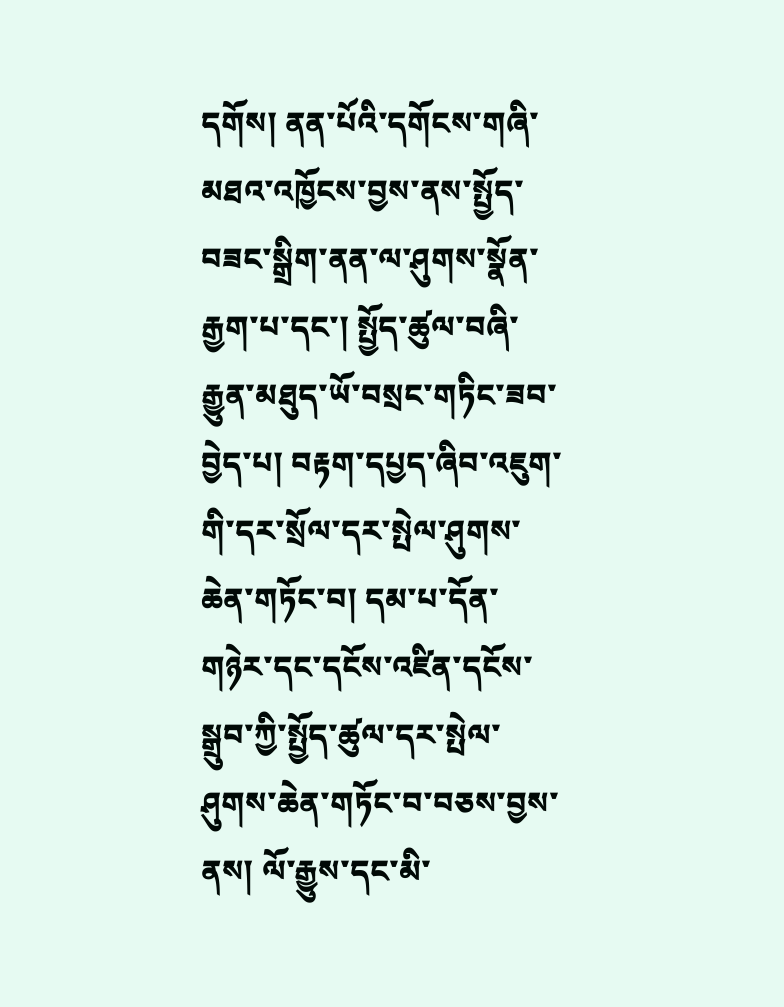དགོས། ནན་པོའི་དགོངས་གཞི་མཐའ་འཁྱོངས་བྱས་ནས་སྤྱོད་བཟང་སྒྲིག་ནན་ལ་ཤུགས་སྣོན་རྒྱག་པ་དང་། སྤྱོད་ཚུལ་བཞི་རྒྱུན་མཐུད་ཡོ་བསྲང་གཏིང་ཟབ་བྱེད་པ། བརྟག་དཔྱད་ཞིབ་འཇུག་གི་དར་སྲོལ་དར་སྤེལ་ཤུགས་ཆེན་གཏོང་བ། དམ་པ་དོན་གཉེར་དང་དངོས་འཛིན་དངོས་སྒྲུབ་ཀྱི་སྤྱོད་ཚུལ་དར་སྤེལ་ཤུགས་ཆེན་གཏོང་བ་བཅས་བྱས་ནས། ལོ་རྒྱུས་དང་མི་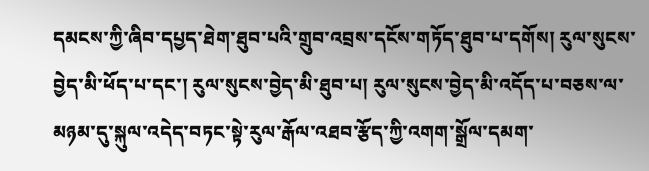དམངས་ཀྱི་ཞིབ་དཔྱད་ཐེག་ཐུབ་པའི་གྲུབ་འབྲས་དངོས་གཏོད་ཐུབ་པ་དགོས། རུལ་སུངས་བྱེད་མི་ཕོད་པ་དང་། རུལ་སུངས་བྱེད་མི་ཐུབ་པ། རུལ་སུངས་བྱེད་མི་འདོད་པ་བཅས་ལ་མཉམ་དུ་སྐུལ་འདེད་བཏང་སྟེ་རུལ་རྒོལ་འཐབ་རྩོད་ཀྱི་འགག་སྒྲོལ་དམག་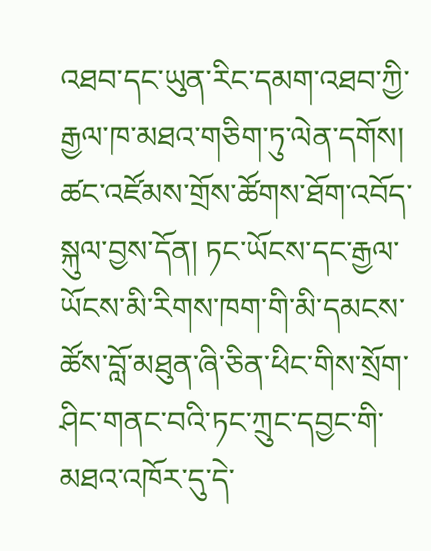འཐབ་དང་ཡུན་རིང་དམག་འཐབ་ཀྱི་རྒྱལ་ཁ་མཐའ་གཅིག་ཏུ་ལེན་དགོས།
ཚང་འཛོམས་གྲོས་ཚོགས་ཐོག་འབོད་སྐུལ་བྱས་དོན། ཏང་ཡོངས་དང་རྒྱལ་ཡོངས་མི་རིགས་ཁག་གི་མི་དམངས་ཚོས་བློ་མཐུན་ཞི་ཅིན་ཕིང་གིས་སྲོག་ཤིང་གནང་བའི་ཏང་ཀྲུང་དབྱང་གི་མཐའ་འཁོར་དུ་དེ་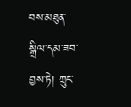བས་མཐུན་སྒྲིལ་དམ་ཟབ་བྱས་ཏེ། ཀྲུང་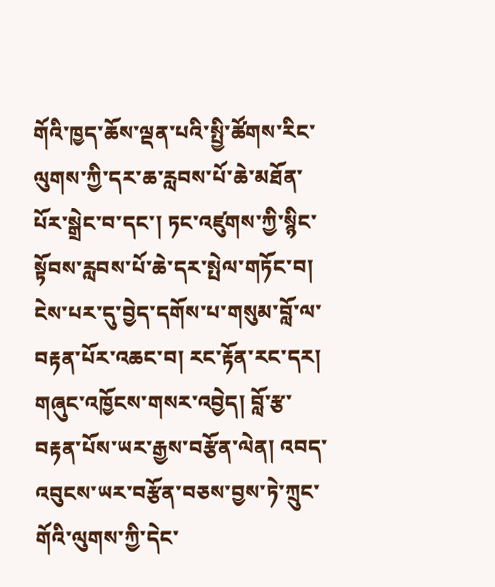གོའི་ཁྱད་ཆོས་ལྡན་པའི་སྤྱི་ཚོགས་རིང་ལུགས་ཀྱི་དར་ཆ་རླབས་པོ་ཆེ་མཐོན་པོར་སྒྲེང་བ་དང་། ཏང་འཛུགས་ཀྱི་སྙིང་སྟོབས་རླབས་པོ་ཆེ་དར་སྤེལ་གཏོང་བ། ངེས་པར་དུ་བྱེད་དགོས་པ་གསུམ་བློ་ལ་བརྟན་པོར་འཆང་བ། རང་རྟོན་རང་དར། གཞུང་འཁྱོངས་གསར་འབྱེད། བློ་རྩ་བརྟན་པོས་ཡར་རྒྱས་བརྩོན་ལེན། འབད་འབུངས་ཡར་བརྩོན་བཅས་བྱས་ཏེ་ཀྲུང་གོའི་ལུགས་ཀྱི་དེང་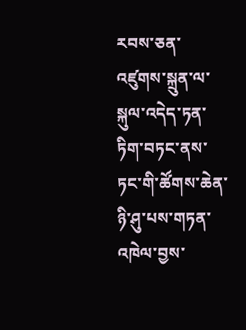རབས་ཅན་འཛུགས་སྐྲུན་ལ་སྐུལ་འདེད་ཏན་ཏིག་བཏང་ནས་ཏང་གི་ཚོགས་ཆེན་ཉི་ཤུ་པས་གཏན་འཁེལ་བྱས་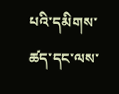པའི་དམིགས་ཚད་དང་ལས་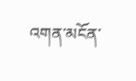འགན་མངོན་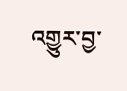འགྱུར་བྱ་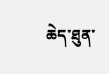ཆེད་ཐུན་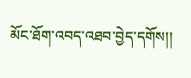མོང་ཐོག་འབད་འཐབ་བྱེད་དགོས།།